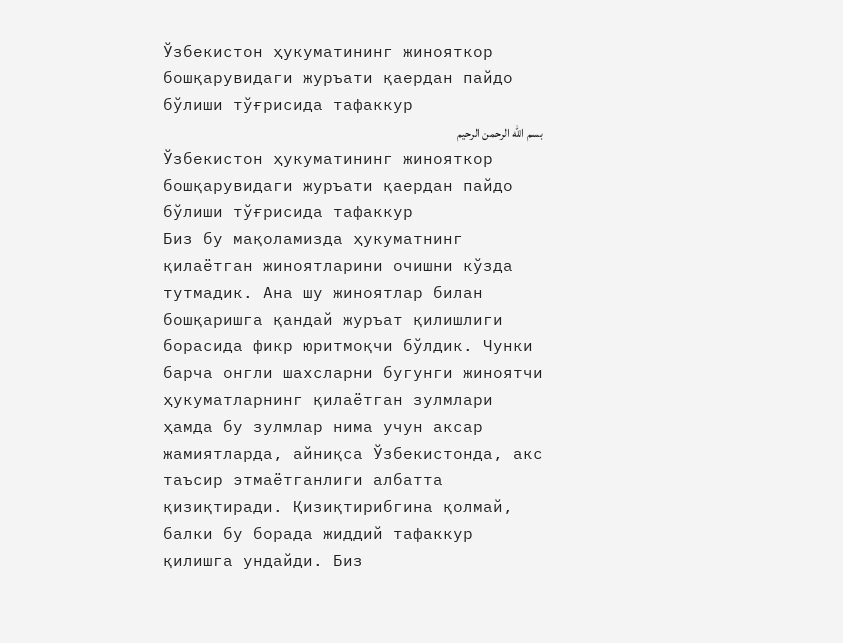Ўзбекистон ҳукуматининг жинояткор бошқарувидаги журъати қаердан пайдо бўлиши тўғрисида тафаккур
بسم الله الرحمن الرحيم
Ўзбекистон ҳукуматининг жинояткор бошқарувидаги журъати қаердан пайдо бўлиши тўғрисида тафаккур
Биз бу мақоламизда ҳукуматнинг қилаётган жиноятларини очишни кўзда тутмадик. Ана шу жиноятлар билан бошқаришга қандай журъат қилишлиги борасида фикр юритмоқчи бўлдик. Чунки барча онгли шахсларни бугунги жиноятчи ҳукуматларнинг қилаётган зулмлари ҳамда бу зулмлар нима учун аксар жамиятларда, айниқса Ўзбекистонда, акс таъсир этмаётганлиги албатта қизиқтиради. Қизиқтирибгина қолмай, балки бу борада жиддий тафаккур қилишга ундайди. Биз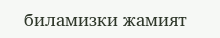биламизки жамият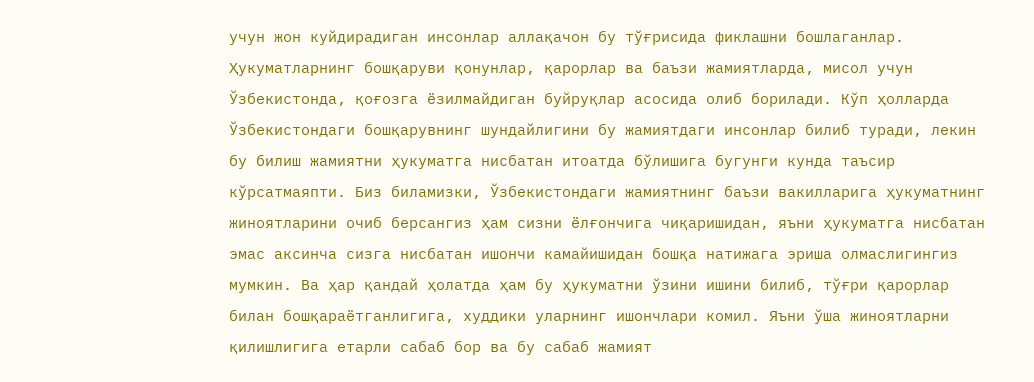учун жон куйдирадиган инсонлар аллақачон бу тўғрисида фиклашни бошлаганлар.
Ҳукуматларнинг бошқаруви қонунлар, қарорлар ва баъзи жамиятларда, мисол учун Ўзбекистонда, қоғозга ёзилмайдиган буйруқлар асосида олиб борилади. Кўп ҳолларда Ўзбекистондаги бошқарувнинг шундайлигини бу жамиятдаги инсонлар билиб туради, лекин бу билиш жамиятни ҳукуматга нисбатан итоатда бўлишига бугунги кунда таъсир кўрсатмаяпти. Биз биламизки, Ўзбекистондаги жамиятнинг баъзи вакилларига ҳукуматнинг жиноятларини очиб берсангиз ҳам сизни ёлғончига чиқаришидан, яъни ҳукуматга нисбатан эмас аксинча сизга нисбатан ишончи камайишидан бошқа натижага эриша олмаслигингиз мумкин. Ва ҳар қандай ҳолатда ҳам бу ҳукуматни ўзини ишини билиб, тўғри қарорлар билан бошқараётганлигига, худдики уларнинг ишончлари комил. Яъни ўша жиноятларни қилишлигига етарли сабаб бор ва бу сабаб жамият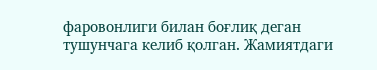фаровонлиги билан боғлиқ деган тушунчага келиб қолган. Жамиятдаги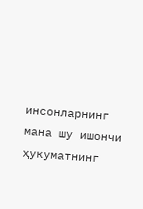инсонларнинг мана шу ишончи ҳукуматнинг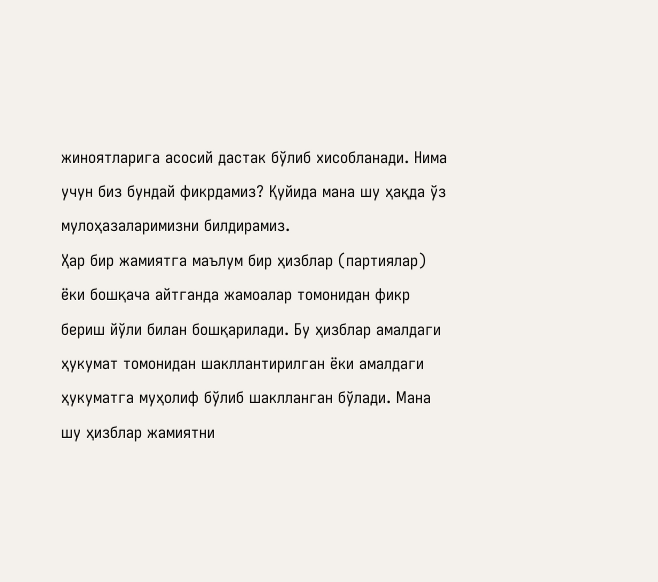жиноятларига асосий дастак бўлиб хисобланади. Нима учун биз бундай фикрдамиз? Қуйида мана шу ҳақда ўз мулоҳазаларимизни билдирамиз.
Ҳар бир жамиятга маълум бир ҳизблар (партиялар) ёки бошқача айтганда жамоалар томонидан фикр бериш йўли билан бошқарилади. Бу ҳизблар амалдаги ҳукумат томонидан шакллантирилган ёки амалдаги ҳукуматга муҳолиф бўлиб шаклланган бўлади. Мана шу ҳизблар жамиятни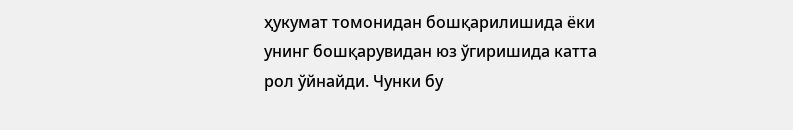ҳукумат томонидан бошқарилишида ёки унинг бошқарувидан юз ўгиришида катта рол ўйнайди. Чунки бу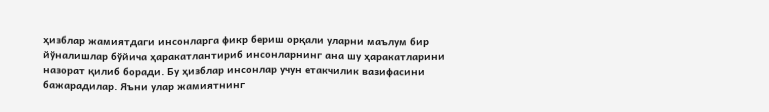ҳизблар жамиятдаги инсонларга фикр бериш орқали уларни маълум бир йўналишлар бўйича ҳаракатлантириб инсонларнинг ана шу ҳаракатларини назорат қилиб боради. Бу ҳизблар инсонлар учун етакчилик вазифасини бажарадилар. Яъни улар жамиятнинг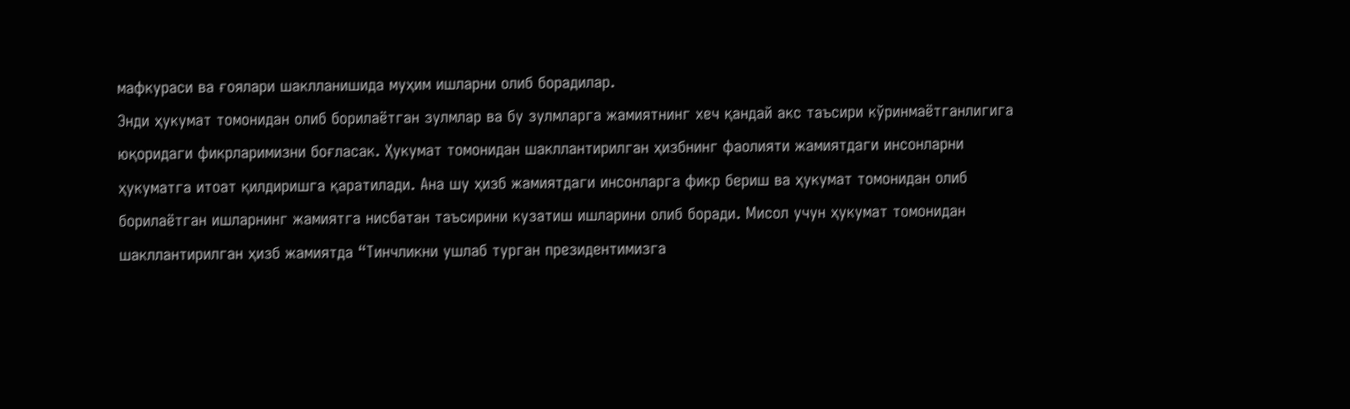мафкураси ва ғоялари шаклланишида муҳим ишларни олиб борадилар.
Энди ҳукумат томонидан олиб борилаётган зулмлар ва бу зулмларга жамиятнинг хеч қандай акс таъсири кўринмаётганлигига юқоридаги фикрларимизни боғласак. Ҳукумат томонидан шакллантирилган ҳизбнинг фаолияти жамиятдаги инсонларни ҳукуматга итоат қилдиришга қаратилади. Ана шу ҳизб жамиятдаги инсонларга фикр бериш ва ҳукумат томонидан олиб борилаётган ишларнинг жамиятга нисбатан таъсирини кузатиш ишларини олиб боради. Мисол учун ҳукумат томонидан шакллантирилган ҳизб жамиятда “Тинчликни ушлаб турган президентимизга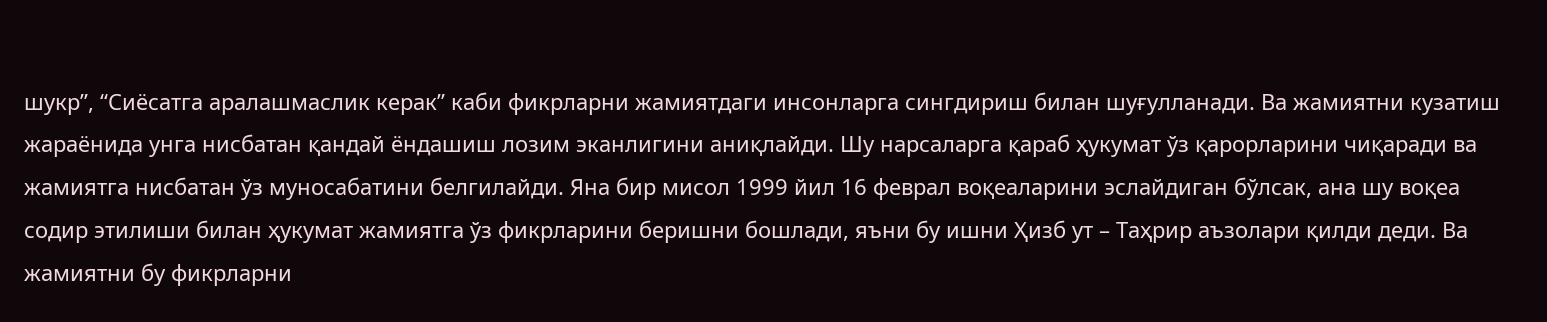шукр”, “Сиёсатга аралашмаслик керак” каби фикрларни жамиятдаги инсонларга сингдириш билан шуғулланади. Ва жамиятни кузатиш жараёнида унга нисбатан қандай ёндашиш лозим эканлигини аниқлайди. Шу нарсаларга қараб ҳукумат ўз қарорларини чиқаради ва жамиятга нисбатан ўз муносабатини белгилайди. Яна бир мисол 1999 йил 16 феврал воқеаларини эслайдиган бўлсак, ана шу воқеа содир этилиши билан ҳукумат жамиятга ўз фикрларини беришни бошлади, яъни бу ишни Ҳизб ут – Таҳрир аъзолари қилди деди. Ва жамиятни бу фикрларни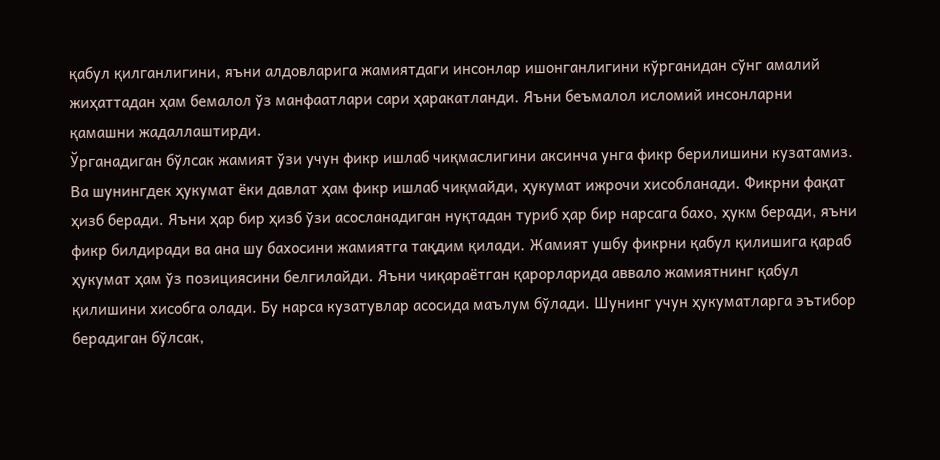қабул қилганлигини, яъни алдовларига жамиятдаги инсонлар ишонганлигини кўрганидан сўнг амалий жиҳаттадан ҳам бемалол ўз манфаатлари сари ҳаракатланди. Яъни беъмалол исломий инсонларни қамашни жадаллаштирди.
Ўрганадиган бўлсак жамият ўзи учун фикр ишлаб чиқмаслигини аксинча унга фикр берилишини кузатамиз. Ва шунингдек ҳукумат ёки давлат ҳам фикр ишлаб чиқмайди, ҳукумат ижрочи хисобланади. Фикрни фақат ҳизб беради. Яъни ҳар бир ҳизб ўзи асосланадиган нуқтадан туриб ҳар бир нарсага бахо, ҳукм беради, яъни фикр билдиради ва ана шу бахосини жамиятга тақдим қилади. Жамият ушбу фикрни қабул қилишига қараб ҳукумат ҳам ўз позициясини белгилайди. Яъни чиқараётган қарорларида аввало жамиятнинг қабул қилишини хисобга олади. Бу нарса кузатувлар асосида маълум бўлади. Шунинг учун ҳукуматларга эътибор берадиган бўлсак,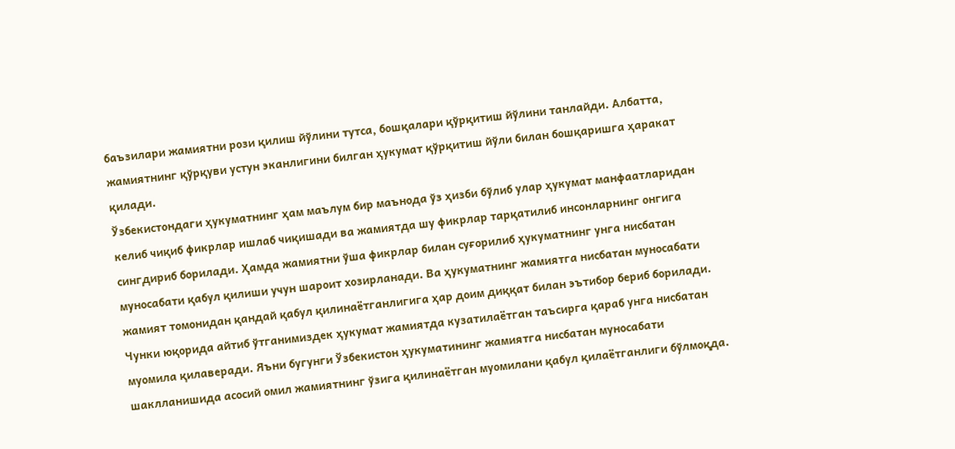баъзилари жамиятни рози қилиш йўлини тутса, бошқалари қўрқитиш йўлини танлайди. Албатта, жамиятнинг қўрқуви устун эканлигини билган ҳукумат қўрқитиш йўли билан бошқаришга ҳаракат қилади.
Ўзбекистондаги ҳукуматнинг ҳам маълум бир маънода ўз ҳизби бўлиб улар ҳукумат манфаатларидан келиб чиқиб фикрлар ишлаб чиқишади ва жамиятда шу фикрлар тарқатилиб инсонларнинг онгига сингдириб борилади. Ҳамда жамиятни ўша фикрлар билан суғорилиб ҳукуматнинг унга нисбатан муносабати қабул қилиши учун шароит хозирланади. Ва ҳукуматнинг жамиятга нисбатан муносабати жамият томонидан қандай қабул қилинаётганлигига ҳар доим диққат билан эътибор бериб борилади. Чунки юқорида айтиб ўтганимиздек ҳукумат жамиятда кузатилаётган таъсирга қараб унга нисбатан муомила қилаверади. Яъни бугунги Ўзбекистон ҳукуматининг жамиятга нисбатан муносабати шаклланишида асосий омил жамиятнинг ўзига қилинаётган муомилани қабул қилаётганлиги бўлмоқда.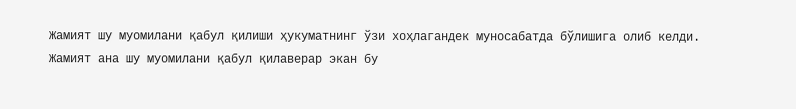Жамият шу муомилани қабул қилиши ҳукуматнинг ўзи хоҳлагандек муносабатда бўлишига олиб келди. Жамият ана шу муомилани қабул қилаверар экан бу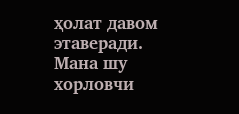ҳолат давом этаверади.
Мана шу хорловчи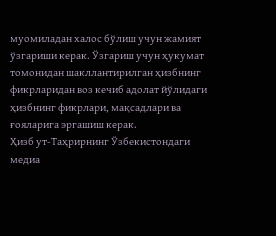муомиладан халос бўлиш учун жамият ўзгариши керак. Ўзгариш учун ҳукумат томонидан шакллантирилган ҳизбнинг фикрларидан воз кечиб адолат йўлидаги ҳизбнинг фикрлари, мақсадлари ва ғояларига эргашиш керак.
Ҳизб ут-Таҳрирнинг Ўзбекистондаги медиа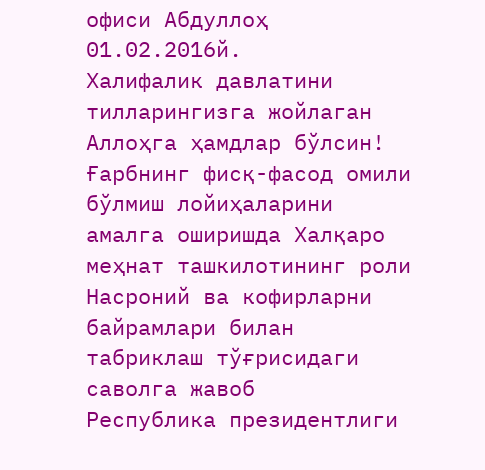офиси Абдуллоҳ
01.02.2016й.
Халифалик давлатини тилларингизга жойлаган Аллоҳга ҳамдлар бўлсин!
Ғарбнинг фисқ-фасод омили бўлмиш лойиҳаларини амалга оширишда Халқаро меҳнат ташкилотининг роли
Насроний ва кофирларни байрамлари билан табриклаш тўғрисидаги саволга жавоб
Республика президентлиги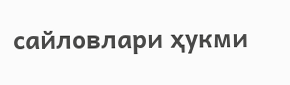сайловлари ҳукми